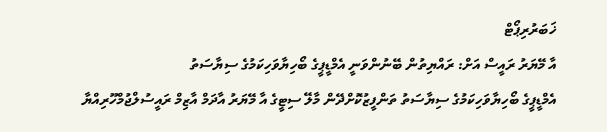ޚަބަރުރިޕޯޓް
އާ މޭޔަރު ރައީސް އަށް: ރައްޔިތުން ބޭނުންވަނީ އެމްޑީޕީގެ ބޯހިޔާވަހިކަމުގެ ސިޔާސަތު
އެމްޑީޕީގެ ބޯހިޔާވަހިކަމުގެ ސިޔާސަތު ތަންފީޒުކޮށްދޭން މާލޭ ސިޓީގެ އާ މޭޔަރު އާދަމް އާޒިމް ރައީސުލްޖުމްހޫރިއްޔާ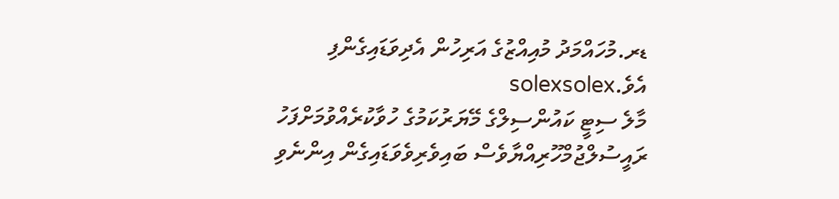ޑރ.މުހައްމަދު މުއިއްޒުގެ އަރިހުން އެދިވަޑައިގެންފި އެވެ.solexsolex
މާލެ ސިޓީ ކައުންސިލްގެ މޭޔަރުކަމުގެ ހުވާކުރެއްވުމަށްފަހު ރައީސުލްޖުމްހޫރިއްޔާވެސް ބައިވެރިވެވަޑައިގެން އިންނެވި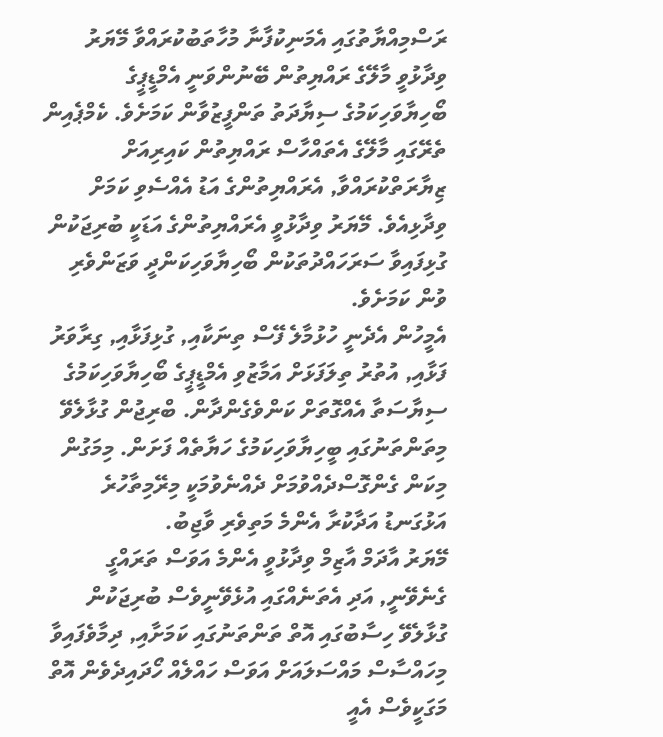ރަސްމިއްޔާތުގައި އެމަނިކުފާނާ މުހާތަބުކުރައްވާ މޭޔަރު ވިދާޅުވީ މާލޭގެ ރައްޔިތުން ބޭނުންވަނީ އެމްޑީޕީގެ ބޯހިޔާވަހިކަމުގެ ސިޔާދަތު ތަންފީޒުވާން ކަމަށެވެ. ކެމްޕެއިން ތެރޭގައި މާލޭގެ އެތައްހާސް ރައްޔިތުން ކައިރިއަށް ޒިޔާރަތްކުރައްވާ, އެރައްޔިތުންގެ އަޑު އެއްސެވި ކަމަށް ވިދާޅިއެވެ. މޭޔަރު ވިދާޅުވީ އެރައްޔިތުންގެ އަޑަކީ ބުރިޖަކުން ގުޅިފައިވާ ސަރަހައްދުތަކުން ބޯހިޔާވަހިކަންދީ ވަޒަންވެރި ވުން ކަމަށެވެ.
އެމީހުން އެދެނީ ހުޅުމާލެ ފޭސް ތިނަކާއި, ގުޅިފަޅާއި, ގިރާވަރު ފަޅާއި, އުތުރު ތިލަފަޅަށް އަމާޒުވި އެމްޑީޕީގެ ބޯހިޔާވަހިކަމުގެ ސިޔާސަތާ އެއްގޮތަށް ކަންވެގެންދާން. ބްރިޖުން ގުޅާލެވޭ މިތަންތަނުގައި ބީހިޔާވަހިކަމުގެ ހަޔާތެއް ފަށަން. މިމަގުން މިކަން ގެންގޮސްދެއްވުމަށް ދެއްނެވުމަކީ މިރޭމިތާހުރެ އަޅުގަނޑު އަދާކުރާ އެންމެ މަތިވެރި ވާޖިބު.
މޭޔަރު އާދަމް އާޒިމް ވިދާޅުވީ އެންމެ އަވަސް ތަރައްގީ ގެނެވޭނީ, އަދި އެތަނެއްގައި އުޅެވޭނީވެސް ބުރިޖަކުން ގުޅާލެވޭ ހިސާބުގައި އޮތް ތަންތަނުގައި ކަމަށާއި, ދިމާވެފައިވާ މިހައްސާސް މައްސަލައަށް އަވަސް ހައްލެއް ހޯދައިދެވެން އޮތް މަގަކީވެސް އެއީ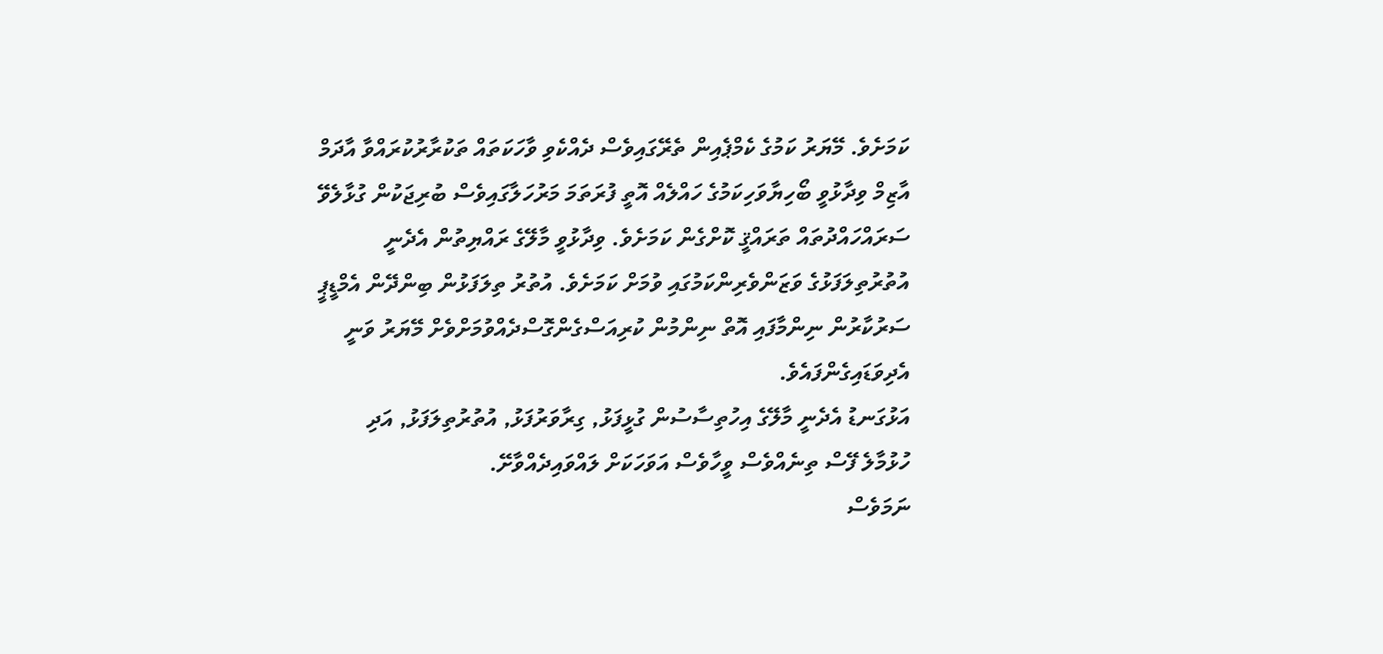ކަމަށެވެ. މޭޔަރު ކަމުގެ ކެމްޕެއިން ތެރޭގައިވެސް ދެއްކެވި ވާހަކަތައް ތަކުރާރުކުރައްވާ އާދަމް އާޒިމް ވިދާޅުވީ ބޯހިޔާވަހިކަމުގެ ހައްލެއް އޮތީ ފުރަތަމަ މަރުހަލާގައިވެސް ބުރިޖަކުން ގުޅާލެވޭ ސަރައްހައްދުތައް ތަރައްޤީ ކޮށްގެން ކަމަށެވެ. ވިދާޅުވީ މާލޭގެ ރައްޔިތުން އެދެނީ އުތުރުތިލަފަޅުގެ ވަޒަންވެރިންކަމުގައި ވުމަށް ކަމަށެވެ. އުތުރު ތިލަފަޅުން ބިންދޭން އެމްޑީޕީ ސަރުކާރުން ނިންމާފައި އޮތް ނިންމުން ކުރިއަސްގެންގޮސްދެއްވުމަށްވެށް މޭޔަރު ވަނީ އެދިވަޑައިގެންފައެވެ.
އަޅުގަނޑު އެދެނީ މާލޭގެ އިހުތިސާސުން ގުޅީފަޅު, ގިރާވަރުފަޅު, އުތުރުތިލަފަޅު, އަދި ހުޅުމާލެ ފޭސް ތިނެއްވެސް ވީހާވެސް އަވަހަކަށް ލައްވައިދެއްވާށޭ.
ނަމަވެސް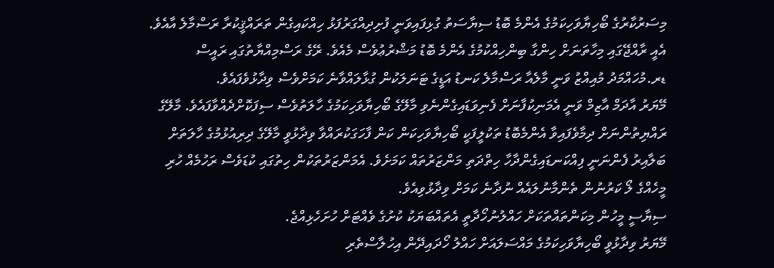މިސަރުކާރުގެ ބޯހިޔާވަހިކަމުގެ އެންމެ ބޮޑު ސިޔާސަތު ގުޅިފައިވަނީ ފުށިދިއްގަރުފަޅު ހިއްކައިގެން ތަރައްޤީކުރާ ރަސްމާލެ އާއެވެ. އެއީ ރާއްޖޭގައި މިހާތަނަށް ހިންގާ ބިންހިއްކުމުގެ އެންމެ ބޮޑު މަޝްރުޢުވެސް މެއެވެ. ރޭގެ ރަސްމިއްޔާތުގައި ރައީސް ޑރ.މުހައްމަދު މުއިއްޒު ވަނީ މާލެއާ ރަސްމާލެ ކަނޑު އަޑީގެ ޓަނަލަކުން ގުޅާލައްވާނެ ކަމަށްވެސް ވިދާޅުވެފައެވެ.
މޭޔަރު އާދަމް އާޒިމް ވަނީ އެމަނިކުފާނަށް ފެނިވަޑައިގެންނެވި މާލޭގެ ބޯހިޔާވަހިކަމުގެ ހާލަތުވެސް ސިފަކޮށްދެއްވާފައެވެ. މާލޭގެ ރައްޔިތުންނަށް ދިމާވެފައިވާ އެންމެބޮޑު ތަކުލީފަކީ ބޯހިޔާވަހިކަން ކަން ފާހަގަކުރައްވާ ވިދާޅުވީ މާލޭގެ ދިރިއުޅުމުގެ ހާލަތަށް ބަލާއިރު ފެންނަނީ ފިއްކަނޑައިގެންދާހާ ހިތްދަތި މަންޒަރުތައް ކަމަށެވެ. އެމަންޒަރުތަކުން ހިތުގައި ކުޑަވެސް ރަހުމެއް ހުރި މީހެއްގެ ލޯ ކަރުނުން ތެންމާނުލައެއް ނުދާނެ ކަމަށް ވިދާޅުވިއެވެ.
ސިޔާސީ މީހުން މިކަންތައްތަކަށް ހައްލުނުހޯދާތީ އެތައްބަޔަކު ކުށުގެ ވެއްޓަށް ހުށަހެޅިއްޖެ.
މޭޔަރު ވިދާޅުވީ ބޯހިޔާވަހިކަމުގެ މައްސަލައަށް ހައްލު ހޯދައިދޭން އިހުލާސްތެރި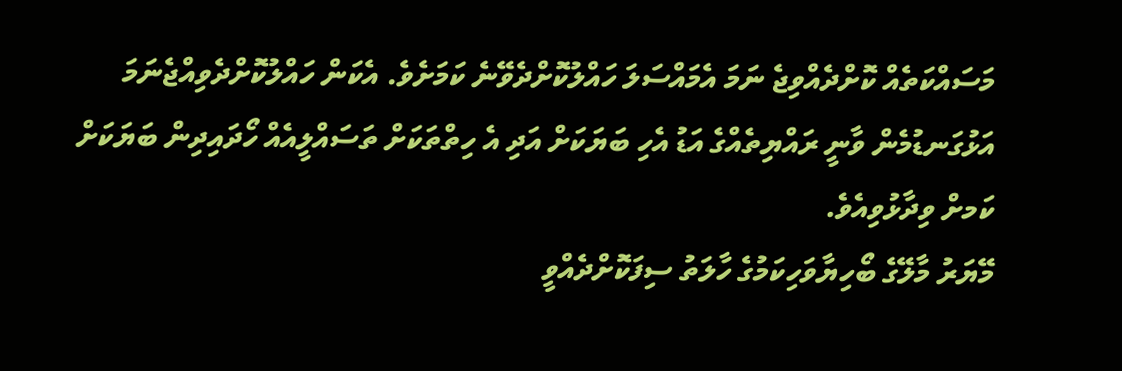މަސައްކަތެއް ކޮށްދެއްވިޖެ ނަމަ އެމައްސަލަ ހައްލުކޮށްދެވޭނެ ކަމަށެވެ. އެކަން ހައްލުކޮށްދެވިއްޖެނަމަ އަޅުގަނޑުމެން ވާނީ ރައްޔިތެއްގެ އަޑު އެހި ބަޔަކަށް އަދި އެ ހިތްތަކަށް ތަސައްލީއެއް ހޯދައިދިން ބަޔަކަށް ކަމށް ވިދާޅުވިއެވެ.
މޭޔަރު މާލޭގެ ބޯހިޔާވަހިކަމުގެ ހާލަތު ސިފަކޮށްދެއްވީ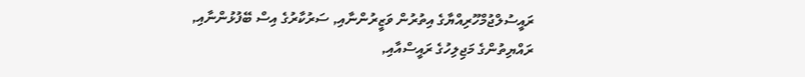ރައީސުލްޖުމްހޫރިއްޔާގެ އިތުރުން ވަޒީރުންނާއި, ސަރުކާރުގެ އިސް ބޭފުޅުންނާއި, ރައްޔިތުންގެ މަޖިލިހުގެ ރައީސްއާއި,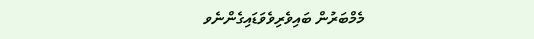މެމްބަރުން ބައިވެރިވެވަޑައިގެންނެވ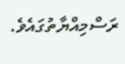ރަސްމިއްޔާތުގައެވެ.